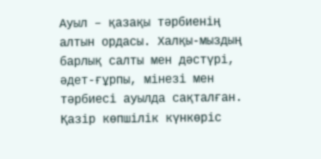Ауыл – қазақы тәрбиенің алтын ордасы. Халқы-мыздың барлық салты мен дәстүрі, әдет-ғұрпы, мінезі мен тәрбиесі ауылда сақталған. Қазір көпшілік күнкөріс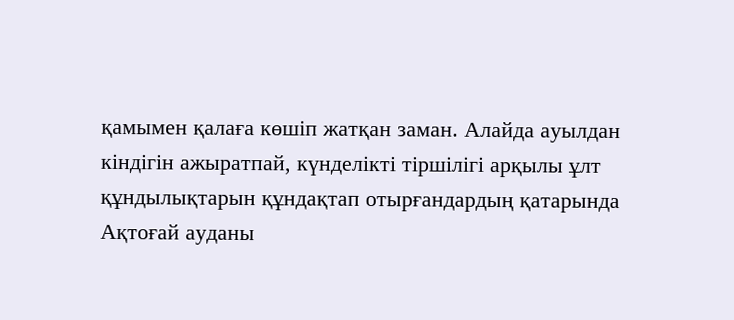қамымен қалаға көшіп жатқан заман. Алайда ауылдан кіндігін ажыратпай, күнделікті тіршілігі арқылы ұлт құндылықтарын құндақтап отырғандардың қатарында Ақтоғай ауданы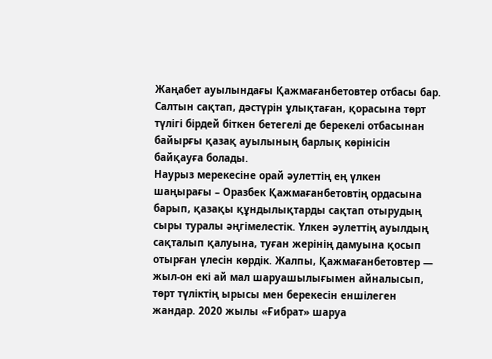Жаңабет ауылындағы Қажмағанбетовтер отбасы бар.
Салтын сақтап, дәстүрін ұлықтаған, қорасына төрт түлігі бірдей біткен бетегелі де берекелі отбасынан байырғы қазақ ауылының барлық көрінісін байқауға болады.
Наурыз мерекесіне орай әулеттің ең үлкен шаңырағы – Оразбек Қажмағанбетовтің ордасына барып, қазақы құндылықтарды сақтап отырудың сыры туралы әңгімелестік. Үлкен әулеттің ауылдың сақталып қалуына, туған жерінің дамуына қосып отырған үлесін көрдік. Жалпы, Қажмағанбетовтер — жыл-он екі ай мал шаруашылығымен айналысып, төрт түліктің ырысы мен берекесін еншілеген жандар. 2020 жылы «Ғибрат» шаруа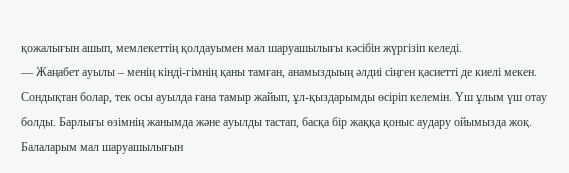қожалығын ашып, мемлекеттің қолдауымен мал шаруашылығы кәсібін жүргізіп келеді.
— Жаңабет ауылы – менің кінді-гімнің қаны тамған, анамыздыың әлдиі сіңген қасиетті де киелі мекен. Сондықтан болар, тек осы ауылда ғана тамыр жайып, ұл-қыздарымды өсіріп келемін. Үш ұлым үш отау болды. Барлығы өзімнің жанымда және ауылды тастап, басқа бір жаққа қоныс аудару ойымызда жоқ. Балаларым мал шаруашылығын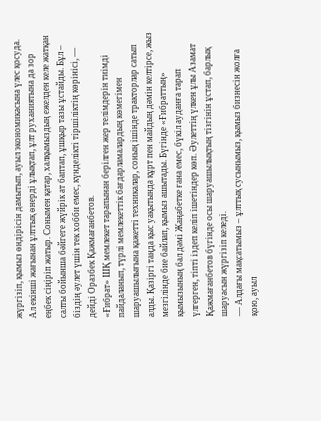жүргізіп, қымыз өндірісін дамытып, ауыл экономикасына үлес қосуда. Ал екінші жағынан ұлттық өнерді ұлықтап, ұлт руханиятына да зор еңбек сіңіріп жатыр. Сонымен қатар, халқымыздың ежелден келе жатқан салты бойынша бәйгеге жүйрік ат баптап, ұшқыр тазы ұстайды. Бұл – біздің әулет үшін тек хобби емес, күнделікті тіршіліктің көрінісі, — дейді Оразбек Қажмағанбетов.
«Ғибрат» ШҚ мемлекет тарапынан берілген жер телімдерін тиімді пайдаланып, түрлі мемлекеттік бағдарламалардың көмегімен шаруашылығына қажетті техникалар, соның ішінде тракторлар сатып алды. Қазіргі таңда қыс уақытында құрт пен майдың дәмін келтірсе, жыз мезгілінде бие байлап, қымыз ашытады. Бүгінде «Ғибраттың» қымызының бал дәмі Жаңабетке ғана емес, бүкіл ауданға тарап үлгерген, тіпті іздеп келіп ішетіндер көп. Әулеттің үлкен ұлы Азамат Қажмағанбетов бүгінде осы шаруашылықтың тізгінін ұстап, барлық шаруасын жүргізіп келеді.
— Алдағы мақсатымыз – ұлттық сусынымыз, қымыз бизнесін жолға қою, ауыл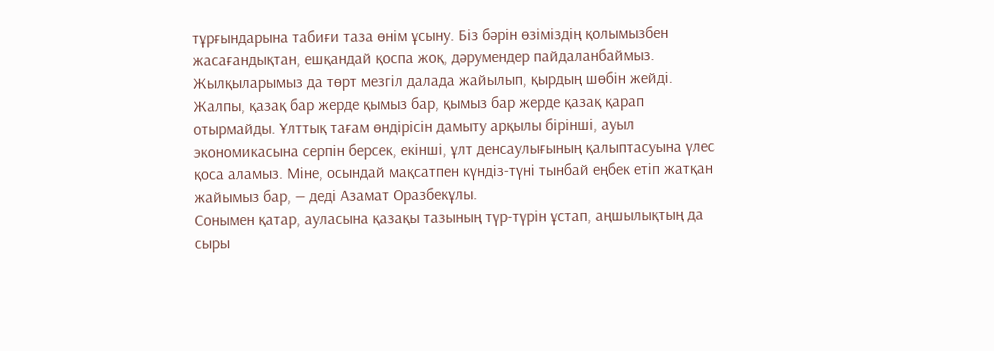тұрғындарына табиғи таза өнім ұсыну. Біз бәрін өзіміздің қолымызбен жасағандықтан, ешқандай қоспа жоқ, дәрумендер пайдаланбаймыз. Жылқыларымыз да төрт мезгіл далада жайылып, қырдың шөбін жейді. Жалпы, қазақ бар жерде қымыз бар, қымыз бар жерде қазақ қарап отырмайды. Ұлттық тағам өндірісін дамыту арқылы бірінші, ауыл экономикасына серпін берсек, екінші, ұлт денсаулығының қалыптасуына үлес қоса аламыз. Міне, осындай мақсатпен күндіз-түні тынбай еңбек етіп жатқан жайымыз бар, — деді Азамат Оразбекұлы.
Сонымен қатар, ауласына қазақы тазының түр-түрін ұстап, аңшылықтың да сыры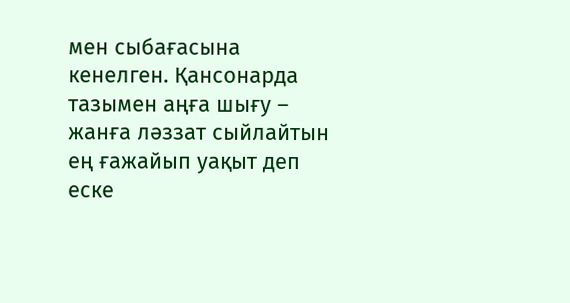мен сыбағасына кенелген. Қансонарда тазымен аңға шығу – жанға ләззат сыйлайтын ең ғажайып уақыт деп еске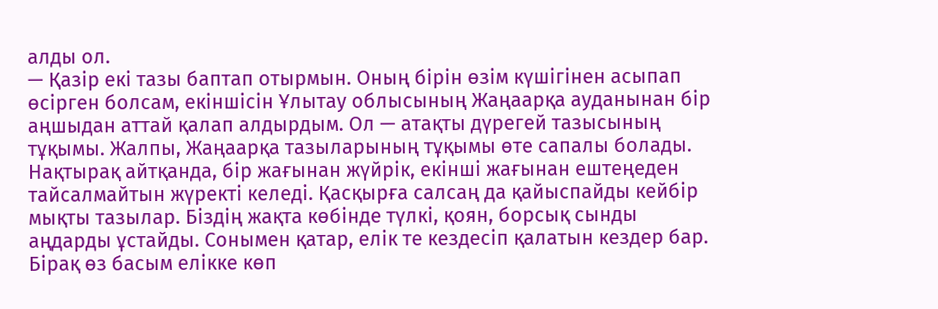алды ол.
— Қазір екі тазы баптап отырмын. Оның бірін өзім күшігінен асыпап өсірген болсам, екіншісін Ұлытау облысының Жаңаарқа ауданынан бір аңшыдан аттай қалап алдырдым. Ол — атақты дүрегей тазысының тұқымы. Жалпы, Жаңаарқа тазыларының тұқымы өте сапалы болады. Нақтырақ айтқанда, бір жағынан жүйрік, екінші жағынан ештеңеден тайсалмайтын жүректі келеді. Қасқырға салсаң да қайыспайды кейбір мықты тазылар. Біздің жақта көбінде түлкі, қоян, борсық сынды аңдарды ұстайды. Сонымен қатар, елік те кездесіп қалатын кездер бар. Бірақ өз басым елікке көп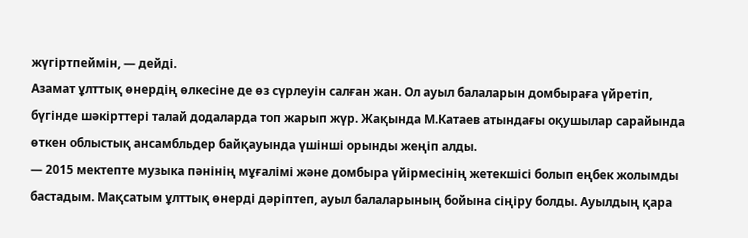жүгіртпеймін, — дейді.
Азамат ұлттық өнердің өлкесіне де өз сүрлеуін салған жан. Ол ауыл балаларын домбыраға үйретіп, бүгінде шәкірттері талай додаларда топ жарып жүр. Жақында М.Катаев атындағы оқушылар сарайында өткен облыстық ансамбльдер байқауында үшінші орынды жеңіп алды.
— 2015 мектепте музыка пәнінің мұғалімі және домбыра үйірмесінің жетекшісі болып еңбек жолымды бастадым. Мақсатым ұлттық өнерді дәріптеп, ауыл балаларының бойына сіңіру болды. Ауылдың қара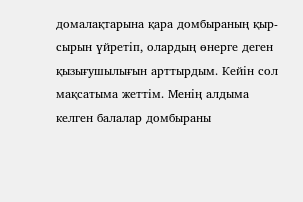домалақтарына қара домбыраның қыр-сырын үйретіп, олардың өнерге деген қызығушылығын арттырдым. Кейін сол мақсатыма жеттім. Менің алдыма келген балалар домбыраны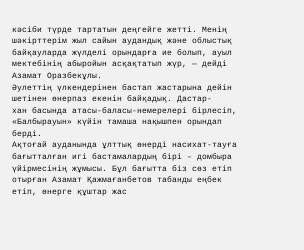кәсіби түрде тартатын деңгейге жетті. Менің шәкірттерім жыл сайын аудандық және облыстық байқауларда жүлделі орындарға ие болып, ауыл мектебінің абыройын асқақтатып жүр, — дейді Азамат Оразбекұлы.
Әулеттің үлкендерінен бастап жастарына дейін шетінен өнерпаз екенін байқадық. Дастар-
хан басында атасы-баласы-немерелері бірлесіп, «Балбырауын» күйін тамаша нақышпен орындап берді.
Ақтоғай ауданында ұлттық өнерді насихат-тауға бағытталған игі бастамалардың бірі – домбыра үйірмесінің жұмысы. Бұл бағытта біз сөз етіп отырған Азамат Қажмағанбетов табанды еңбек етіп, өнерге құштар жас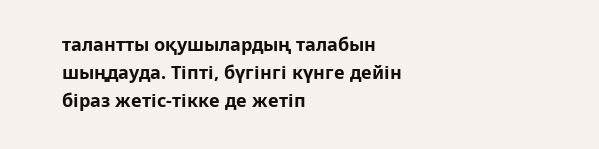талантты оқушылардың талабын шыңдауда. Тіпті, бүгінгі күнге дейін біраз жетіс-тікке де жетіп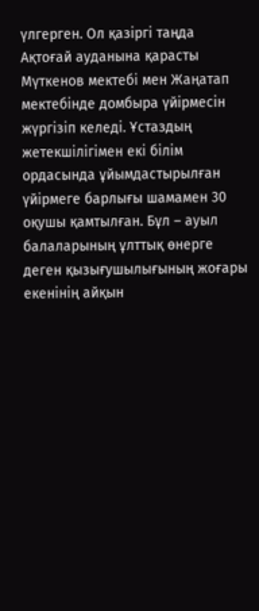үлгерген. Ол қазіргі таңда Ақтоғай ауданына қарасты Мүткенов мектебі мен Жаңатап мектебінде домбыра үйірмесін жүргізіп келеді. Ұстаздың жетекшілігімен екі білім ордасында ұйымдастырылған үйірмеге барлығы шамамен 30 оқушы қамтылған. Бұл – ауыл балаларының ұлттық өнерге деген қызығушылығының жоғары екенінің айқын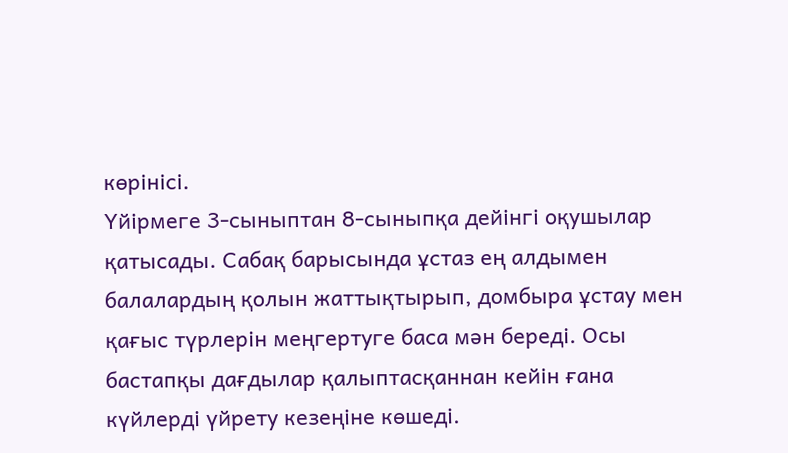көрінісі.
Үйірмеге 3-сыныптан 8-сыныпқа дейінгі оқушылар қатысады. Сабақ барысында ұстаз ең алдымен балалардың қолын жаттықтырып, домбыра ұстау мен қағыс түрлерін меңгертуге баса мән береді. Осы бастапқы дағдылар қалыптасқаннан кейін ғана күйлерді үйрету кезеңіне көшеді.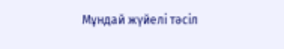Мұндай жүйелі тәсіл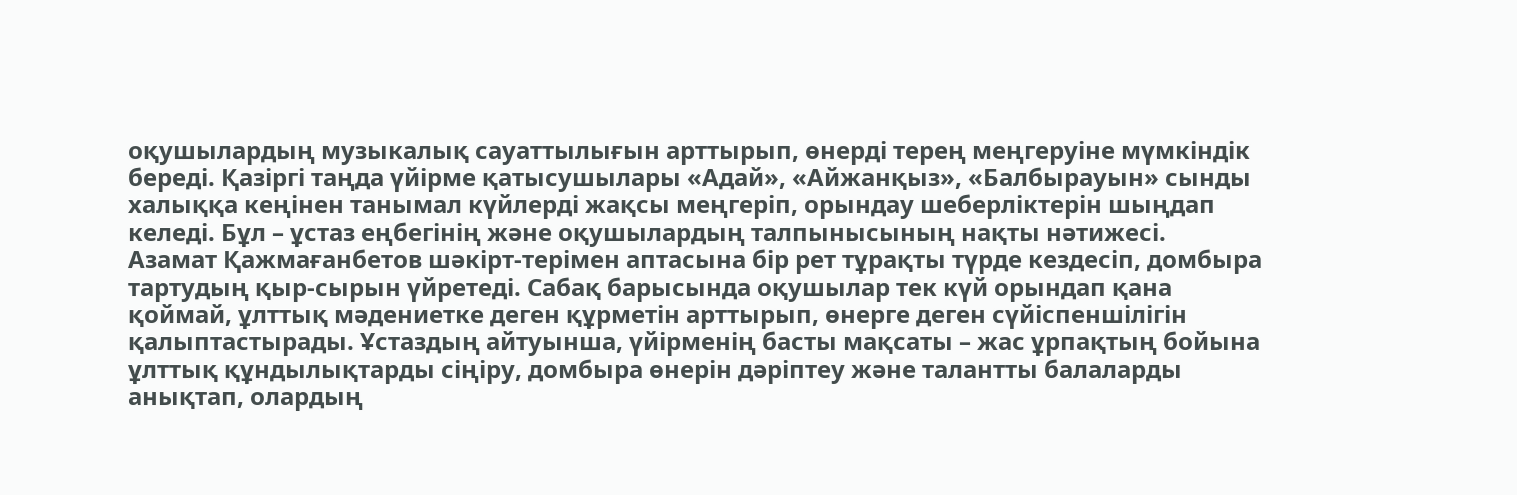оқушылардың музыкалық сауаттылығын арттырып, өнерді терең меңгеруіне мүмкіндік береді. Қазіргі таңда үйірме қатысушылары «Адай», «Айжанқыз», «Балбырауын» сынды халыққа кеңінен танымал күйлерді жақсы меңгеріп, орындау шеберліктерін шыңдап келеді. Бұл – ұстаз еңбегінің және оқушылардың талпынысының нақты нәтижесі.
Азамат Қажмағанбетов шәкірт-терімен аптасына бір рет тұрақты түрде кездесіп, домбыра тартудың қыр-сырын үйретеді. Сабақ барысында оқушылар тек күй орындап қана қоймай, ұлттық мәдениетке деген құрметін арттырып, өнерге деген сүйіспеншілігін қалыптастырады. Ұстаздың айтуынша, үйірменің басты мақсаты – жас ұрпақтың бойына ұлттық құндылықтарды сіңіру, домбыра өнерін дәріптеу және талантты балаларды анықтап, олардың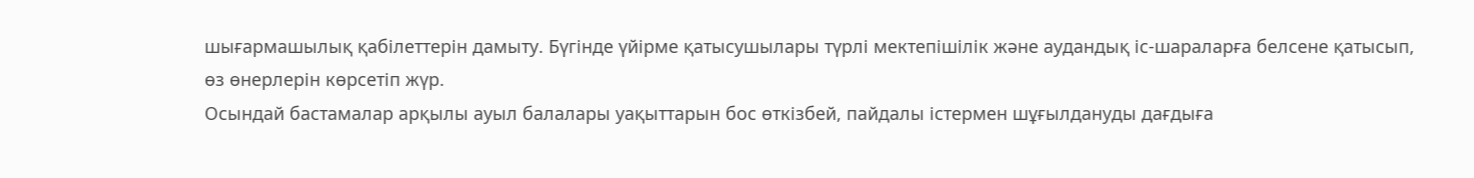шығармашылық қабілеттерін дамыту. Бүгінде үйірме қатысушылары түрлі мектепішілік және аудандық іс-шараларға белсене қатысып, өз өнерлерін көрсетіп жүр.
Осындай бастамалар арқылы ауыл балалары уақыттарын бос өткізбей, пайдалы істермен шұғылдануды дағдыға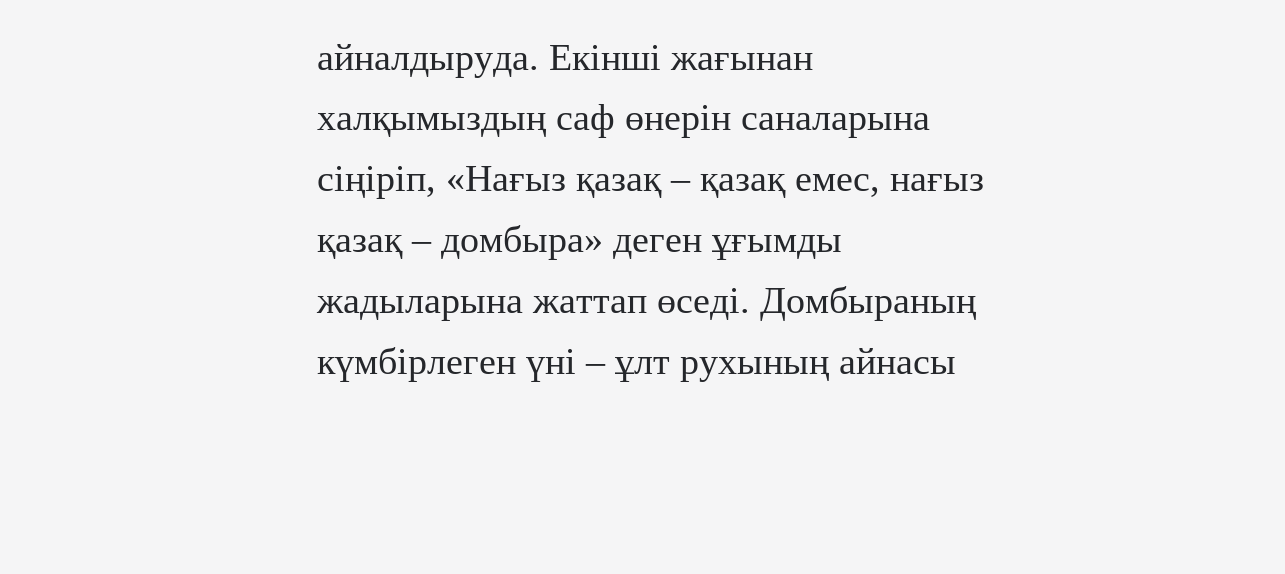айналдыруда. Екінші жағынан халқымыздың саф өнерін саналарына сіңіріп, «Нағыз қазақ – қазақ емес, нағыз қазақ – домбыра» деген ұғымды жадыларына жаттап өседі. Домбыраның күмбірлеген үні – ұлт рухының айнасы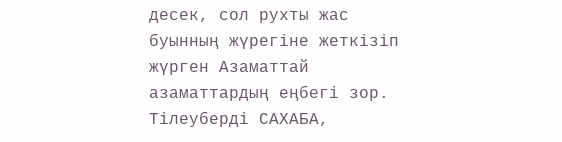десек, сол рухты жас буынның жүрегіне жеткізіп жүрген Азаматтай азаматтардың еңбегі зор.
Тілеуберді САХАБА,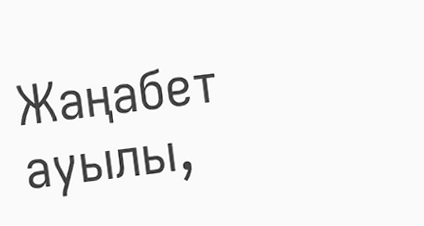Жаңабет ауылы,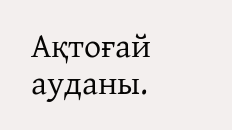Ақтоғай ауданы.